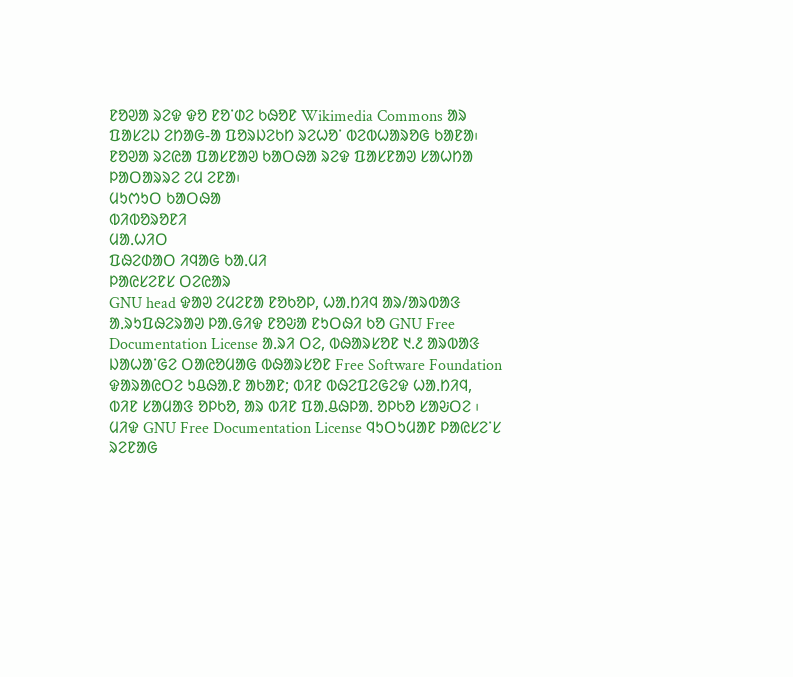ᱱᱚᱣᱟ ᱨᱮᱫ ᱫᱚ ᱱᱚᱸᱰᱮ ᱠᱷᱚᱱ Wikimedia Commons ᱟᱨ ᱯᱟᱥᱮᱡ ᱮᱴᱟᱜ-ᱟ ᱯᱚᱨᱡᱮᱠᱴ ᱨᱮᱦᱚᱸ ᱵᱮᱵᱦᱟᱨᱚᱜ ᱠᱟᱱᱟ᱾ ᱱᱚᱣᱟ ᱨᱮᱭᱟ ᱯᱟᱥᱱᱟᱣ ᱠᱟᱛᱷᱟ ᱨᱮᱫ ᱯᱟᱥᱱᱟᱣ ᱥᱟᱦᱴᱟ ᱞᱟᱛᱟᱨᱨᱮ ᱮᱢ ᱮᱱᱟ᱾
ᱢᱩᱬᱩᱛ ᱠᱟᱛᱷᱟ
ᱵᱤᱵᱚᱨᱚᱱᱤ
ᱢᱟᱹᱦᱤᱛ
ᱯᱷᱮᱰᱟᱛ ᱤᱧᱟᱜ ᱠᱟᱹᱢᱤ
ᱞᱟᱭᱥᱮᱱᱥ ᱛᱮᱭᱟᱨ
GNU head ᱫᱟᱣ ᱮᱢᱮᱱᱟ ᱱᱚᱠᱚᱞ, ᱦᱟᱹᱴᱤᱧ ᱟᱨ/ᱟᱨᱵᱟᱝ ᱟᱹᱨᱩᱯᱷᱮᱨᱟᱣ ᱞᱟᱹᱜᱤᱫ ᱱᱚᱶᱟ ᱱᱩᱛᱷᱤ ᱠᱚ GNU Free Documentation License ᱟᱹᱨᱤ ᱛᱮ, ᱵᱷᱟᱨᱥᱚᱱ ᱑.᱒ ᱟᱨᱵᱟᱝ ᱡᱟᱦᱟᱸᱜᱮ ᱛᱟᱭᱚᱢᱟᱜ ᱵᱷᱟᱨᱥᱚᱱ Free Software Foundation ᱫᱟᱨᱟᱭᱛᱮ ᱩᱪᱷᱟᱹᱱ ᱟᱠᱟᱱ; ᱵᱤᱱ ᱵᱷᱮᱯᱮᱜᱮᱫ ᱦᱟᱹᱴᱤᱧ, ᱵᱤᱱ ᱥᱟᱢᱟᱝ ᱚᱞᱠᱚ, ᱟᱨ ᱵᱤᱱ ᱯᱟᱹᱪᱷᱞᱟᱹ ᱚᱞᱠᱚ ᱥᱟᱶᱛᱮ ᱾ ᱢᱤᱫ GNU Free Documentation License ᱧᱩᱛᱩᱢᱟᱱ ᱞᱟᱭᱥᱮᱸᱥ ᱨᱮᱱᱟᱜ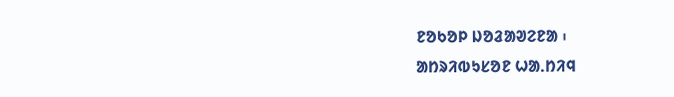ᱱᱚᱠᱚᱞ ᱡᱚᱲᱟᱣᱮᱱᱟ ᱾
ᱟᱴᱨᱤᱵᱩᱥᱚᱱ ᱦᱟᱹᱴᱤᱧ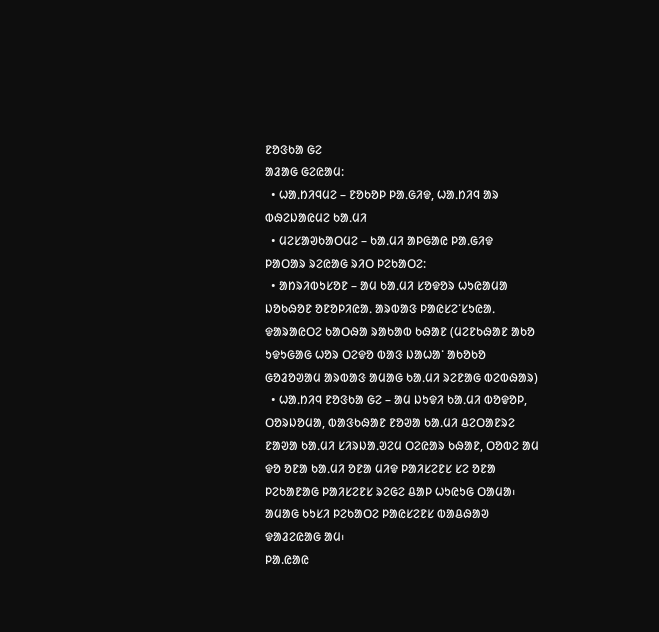ᱱᱚᱝᱠᱟ ᱜᱮ
ᱟᱲᱟᱜ ᱜᱮᱭᱟᱢ:
  • ᱦᱟᱹᱴᱤᱧᱢᱮ – ᱱᱚᱠᱚᱞ ᱞᱟᱹᱜᱤᱫ, ᱦᱟᱹᱴᱤᱧ ᱟᱨ ᱵᱷᱮᱡᱟᱭᱢᱮ ᱠᱟᱹᱢᱤ
  • ᱢᱮᱥᱟᱣᱠᱟᱛᱢᱮ – ᱠᱟᱹᱢᱤ ᱟᱞᱜᱟᱭ ᱞᱟᱹᱜᱤᱫ
ᱞᱟᱛᱟᱨ ᱨᱮᱭᱟᱜ ᱨᱤᱛ ᱞᱮᱠᱟᱛᱮ:
  • ᱟᱴᱨᱤᱵᱩᱥᱚᱱ – ᱟᱢ ᱠᱟᱹᱢᱤ ᱥᱚᱫᱚᱨ ᱦᱩᱭᱟᱢᱟ ᱡᱚᱠᱷᱚᱱ ᱚᱱᱚᱞᱤᱭᱟᱹ ᱟᱨᱵᱟᱝ ᱞᱟᱭᱥᱮᱸᱥᱩᱭᱟᱹ ᱫᱟᱨᱟᱭᱛᱮ ᱠᱟᱛᱷᱟ ᱨᱟᱠᱟᱵ ᱠᱷᱟᱱ (ᱢᱮᱱᱠᱷᱟᱱ ᱟᱠᱚ ᱩᱫᱩᱜᱟᱜ ᱦᱚᱨ ᱛᱮᱫᱚ ᱵᱟᱝ ᱡᱟᱦᱟᱸ ᱟᱠᱚᱠᱚ ᱜᱚᱲᱚᱣᱟᱢ ᱟᱨᱵᱟᱝ ᱟᱢᱟᱜ ᱠᱟᱹᱢᱤ ᱨᱮᱱᱟᱜ ᱵᱮᱵᱷᱟᱨ)
  • ᱦᱟᱹᱴᱤᱧ ᱱᱚᱝᱠᱟ ᱜᱮ – ᱟᱢ ᱡᱩᱫᱤ ᱠᱟᱹᱢᱤ ᱵᱚᱫᱚᱞ, ᱛᱚᱨᱡᱚᱢᱟ, ᱵᱟᱝᱠᱷᱟᱱ ᱱᱚᱣᱟ ᱠᱟᱹᱢᱤ ᱪᱮᱛᱟᱱᱨᱮ ᱱᱟᱣᱟ ᱠᱟᱹᱢᱤ ᱥᱤᱨᱡᱟᱹᱣᱮᱢ ᱛᱮᱭᱟᱨ ᱠᱷᱟᱱ, ᱛᱚᱵᱮ ᱟᱢ ᱫᱚ ᱚᱱᱟ ᱠᱟᱹᱢᱤ ᱚᱱᱟ ᱢᱤᱫ ᱞᱟᱤᱥᱮᱱᱥ ᱥᱮ ᱚᱱᱟ ᱞᱮᱠᱟᱱᱟᱜ ᱞᱟᱤᱥᱮᱱᱥ ᱨᱮᱜᱮ ᱪᱟᱞ ᱦᱩᱭᱩᱜ ᱛᱟᱢᱟ᱾
ᱟᱢᱟᱜ ᱠᱩᱥᱤ ᱞᱮᱠᱟᱛᱮ ᱞᱟᱭᱥᱮᱱᱥ ᱵᱟᱪᱷᱟᱣ ᱫᱟᱲᱮᱭᱟᱜ ᱟᱢ᱾
ᱞᱟ.ᱭᱟᱭ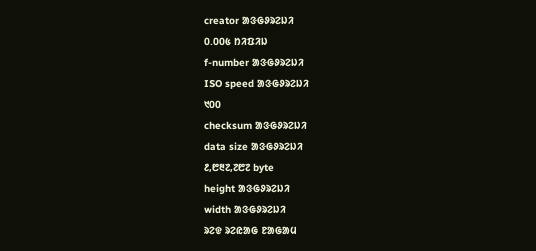creator ᱟᱝᱜᱽᱨᱮᱡᱤ
᱐.᱐᱐᱕ ᱴᱤᱯᱤᱡ
f-number ᱟᱝᱜᱽᱨᱮᱡᱤ
ISO speed ᱟᱝᱜᱽᱨᱮᱡᱤ
᱑᱐᱐
checksum ᱟᱝᱜᱽᱨᱮᱡᱤ
data size ᱟᱝᱜᱽᱨᱮᱡᱤ
᱒,᱘᱓᱗,᱗᱘᱗ byte
height ᱟᱝᱜᱽᱨᱮᱡᱤ
width ᱟᱝᱜᱽᱨᱮᱡᱤ
ᱨᱮᱫ ᱨᱮᱭᱟᱜ ᱱᱟᱜᱟᱢ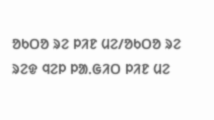ᱚᱠᱛᱚ ᱨᱮ ᱞᱤᱱ ᱢᱮ/ᱚᱠᱛᱚ ᱨᱮ ᱨᱮᱫ ᱧᱮᱞ ᱞᱟᱹᱜᱤᱛ ᱞᱤᱱ ᱢᱮ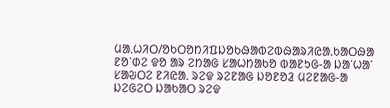ᱢᱟᱹᱦᱤᱛ/ᱚᱠᱛᱚᱴᱤᱯᱡᱚᱠᱷᱟᱵᱮᱵᱷᱟᱨᱤᱭᱟᱹᱠᱟᱛᱷᱟ
ᱱᱚᱸᱰᱮ ᱫᱚ ᱟᱨ ᱮᱴᱟᱜ ᱥᱟᱦᱴᱟᱠᱚ ᱵᱟᱱᱩᱜ-ᱟ ᱡᱟᱸᱦᱟᱸ ᱥᱟᱶᱛᱮ ᱱᱤᱭᱟᱹ ᱨᱮᱫ ᱨᱮᱱᱟᱜ ᱡᱚᱱᱚᱲ ᱢᱮᱱᱟᱜ-ᱟ
ᱡᱮᱜᱮᱛ ᱡᱟᱠᱟᱛ ᱨᱮᱫ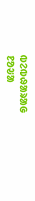ᱵᱮᱵᱷᱟᱨᱟᱜ
ᱱᱚᱶᱟ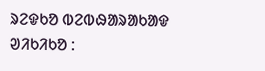ᱨᱮᱫᱠᱚ ᱵᱮᱵᱷᱟᱨᱟᱠᱟᱫ ᱣᱤᱠᱤᱠᱚ :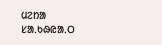ᱢᱮᱴᱟ ᱥᱟᱹᱠᱷᱭᱟᱹᱛ